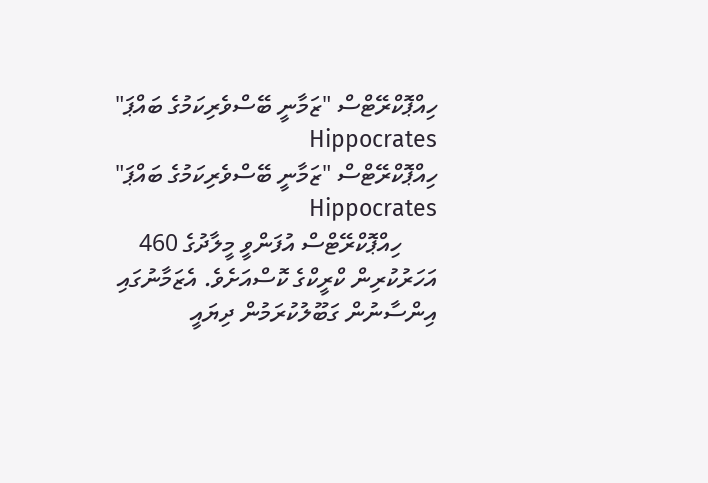ހިއްޕޮކްރޭޓްސް "ޒަމާނީ ބޭސްވެރިކަމުގެ ބައްޕަ" Hippocrates
ހިއްޕޮކްރޭޓްސް "ޒަމާނީ ބޭސްވެރިކަމުގެ ބައްޕަ"  Hippocrates
      ހިއްޕޮކްރޭޓްސް އުފަންވީ މީލާދުގެ 460 އަހަރުކުރިން ކްރީކްގެ ކޮސްއަށެވެ. އެޒަމާނުގައި އިންސާނުން ގަބޫލުކުރަމުން ދިޔައީ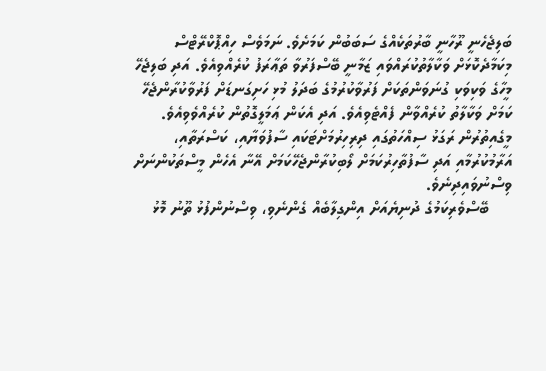ބަލިޖެހެނީ ރޫހާނީ ބާރުތަކެއްގެ ސަބަބުން ކަމަށެވެ. ނަމަވެސް ހިއްޕޮކްރޭޓްސް މިކަމާދެކޮޅަށް ވަކާލާތުކުރައްވައި ޒަމާނީ ބޭސްފަރުވާ ތަޢާރަފު ކުރެއްވިއެވެ. އަދި ބަލިޖެހޭ މީހާގެ ވަކިވަކި ގުނަވަންތަކަށް ފަރުވާކުރުމުގެ ބަދަލު މުޅި ހަށިގަނޑަށް ފަރުވާކުރާންޖެހޭ ކަމަށް ވަކާލާތު ކުރެއްވާން ފެއްޓެވިއެވެ. އަދި އެކަން ޢަމަލީގޮތުން ކުރެއްވެވިއެވެ. މީގެއިތުރުން ރަގަޅު ސިއްހަތުގައި ދިރިހިރުމަށްޓަކައި ސާފުވަޔާއި، ކަސްރަތާއި، އަރާމުކުރުމާއި އަދި ސާފުތާހިރުކަމަށް ލޯބިކުރާންޖެހޭކަމަށް އޭނާ އެހެން މީސްތަކުންނަށް ވިސްނުވައިދިނެވެ.
     ބޭސްވެރިކަމުގެ ދުނިޔެއަށް އިންގިލާބެއް ގެންނެވި، ވިސްނުންފުޅު ތޫނު މޮޅު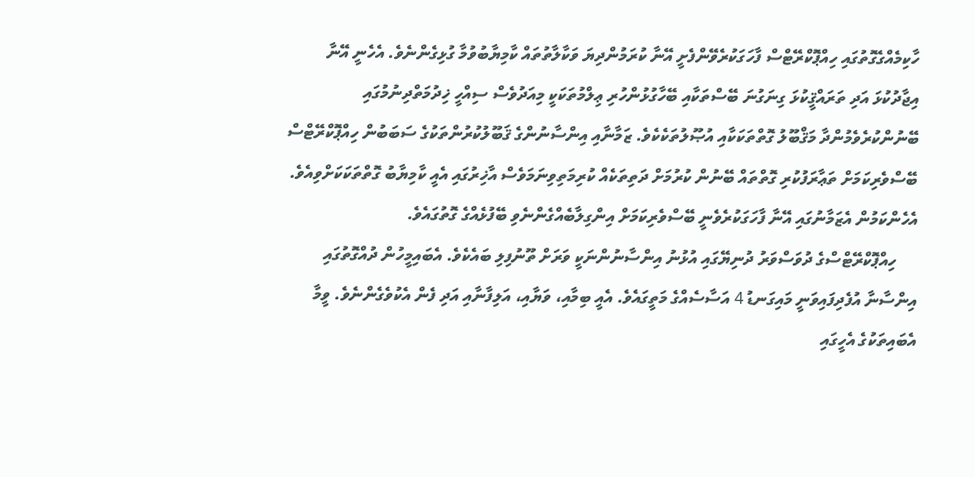ހާކިމެއްގެގޮތުގައި ހިއްޕޮކްރޭޓްސް ފާހަގަކުރެވޭންފެށީ އޭނާ ކުރަމުންދިޔަ ވަކާލާތުތައް ކާމިޔާބުވުމާ ގުޅިގެންނެވެ. އެހެނީ އޭނާ އިޖާދުކުޅަ އަދި ތަރައްޤީކުޅަ ގިނަގުނަ ބޭސްތަކާއި ބޭހާގުޅުންހުރި ޢިލްމުތަކަކީ މިއަދުވެސް ސިއްހީ ޚިދުމަތްދިނުމުގައި ބޭނުންކުރެވެމުންދާ މަޤްބޫލު ގޮތްތަކަކާއި އުޞޫލުތަކެކެވެ. ޒަމާނާއި އިންސާނުންގެ ޤަބޫލުކުރުންތަކުގެ ސަބަބުން ހިއްޕޮކްރޭޓްސް ބޭސްވެރިކަމަށް ތަޢާރަފުކުރި ގޮތްތައް ބޭނުން ކުރުމަށް ދަތިތަކެއް ކުރިމަތިވިނަމަވެސް އާޚިރުގައި އެއީ ކާމިޔާބު ގޮތްތަކަކަށްވިއެވެ. އެހެންކަމުން އެޒަމާނުގައި އޭނާ ފާހަގަކުރެވެނީ ބޭސްވެރިކަމަށް އިންގިލާބެއްގެންނެވި ބޭފުޅެއްގެ ގޮތުގައެވެ.
     ހިއްޕޮކްރޭޓްސްގެ ދުވަސްވަރު ދުނިޔޭގައި އުޅުނު އިންސާނުންނަކީ ވަރަށް ތޫނުފިލި ބައެކެވެ. އެބައިމީހުން ދުއްގޮތުގައި އިންސާނާ އުފެދިފައިވަނީ މައިގަނޑު 4 އަސާސެއްގެ މަތީގައެވެ. އެއީ ބިމާއި، ވަޔާއި، އަލިފާނާއި އަދި ފެން އެކުވެގެންނެވެ. ވީމާ އެބައިތަކުގެ އެހީގައި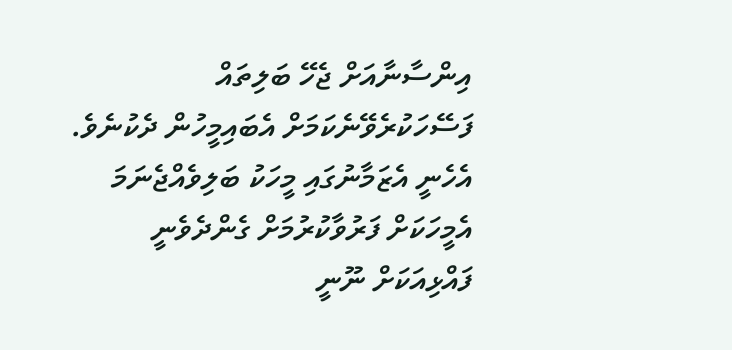އިންސާނާއަށް ޖެހޭ ބަލިތައް ފަސޭހަކުރެވޭނެކަމަށް އެބައިމީހުން ދެކުނެވެ. އެހެނީ އެޒަމާނުގައި މީހަކު ބަލިވެއްޖެނަމަ އެމީހަކަށް ފަރުވާކުރުމަށް ގެންދެވެނީ ފައްޅިއަކަށް ނޫނީ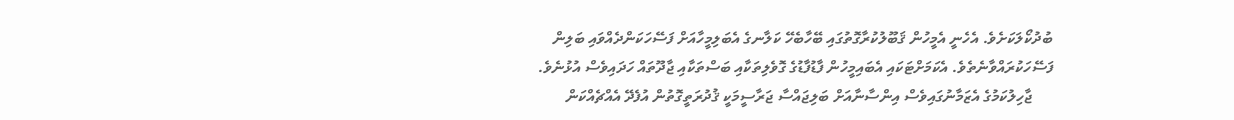ބުދުކޯލަކަށެވެ. އެހެނީ އެމީހުން ޤަބޫލުކުރާގޮތުގައި ބޭހާބެހޭ ކަލާނގެ އެބަލިމީހާއަށް ފަސޭހަކަންދެއްވައި ބަލިން ފަސޭހަކުރައްވާނެތެވެ. އެކަމަށްޓަކައި އެބައިމީހުން ފާޑުފާޑުގެ ގޮވެލިތަކާއި ބަސްތަކާއި ޖާދޫތައް ހަދައިވެސް އުޅުނެވެ.
     ޖާހިލުކަމުގެ އެޒަމާނުގައިވެސް އިންސާނާއަށް ބަލިޖައްސާ ޖަރާސީމަކީ ޤުދުރަތީގޮތުން އުފެދޭ އެއްޗެއްކަން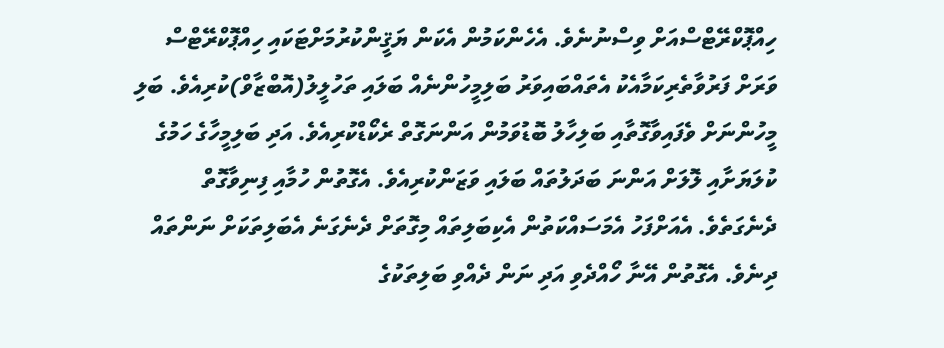ހިއްޕޮކްރޭޓްސްއަށް ވިސްނުނެވެ. އެހެންކަމުން އެކަން ޔަޤީންކުރުމަށްޓަކައި ހިއްޕޮކްރޭޓްސް ވަރަށް ފަރުވާތެރިކަމާއެކު އެތައްބައިވަރު ބަލިމީހުންނެއް ބަލައި ތަހުލީލު(އޮބްޒާވް)ކުރިއެވެ. ބަލި މީހުންނަށް ވެފައިވާގޮތާއި ބަލިހާލު ބޮޑުވަމުން އަންނަގޮތް ރެކޯޑްކުރިއެވެ. އަދި ބަލިމީހާގެ ހަމުގެ ކުލަޔަށާއި ލޮލަށް އަންނަ ބަދަލުތައް ބަލައި ވަޒަންކުރިއެވެ. އެގޮތުން ހުމާއި ފިނިވާގޮތް ދެނެގަތެވެ. އެއަށްފަހު އެމަސައްކަތުން އެކިބަލިތައް މިގޮތަށް ދެނެގަނެ އެބަލިތަކަށް ނަންތައް ދިނެވެ. އެގޮތުން އޭނާ ހޯއްދެވި އަދި ނަން ދެއްވި ބަލިތަކުގެ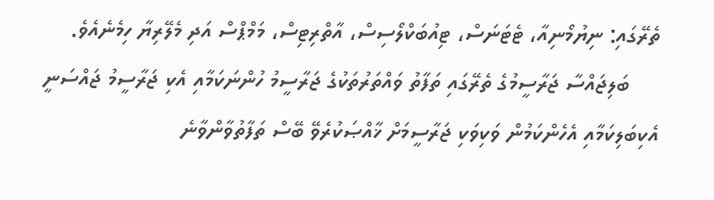ތެރޭގައި: ނިޔުމޯނިއާ، ޓެޓަނަސް، ޓިއުބަކްލޯސިސް، އާތްރިޓިސް، މަމްޕްސް އަދި މެލޭރިޔާ ހިމެނެއެވެ.
     ބަލިޖައްސާ ޖަރާސީމުގެ ތެރޭގައި ތަފާތު ވައްތަރުތަކުގެ ޖަރާސީމު ހުންނަކަމާއި އެކި ޖަރާސީމު ޖައްސަނީ އެކިބަލިކަމާއި އެހެންކަމުން ވަކިވަކި ޖަރާސީމަށް ޚާއްޞަކުރެވޭ ބޭސް ތަފާތުވާންވާނެ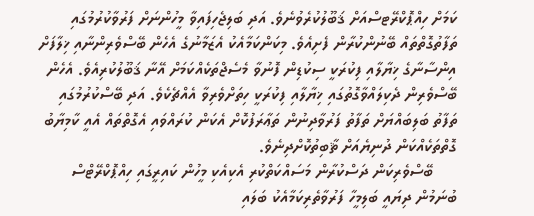ކަމަށް ހިއްޕޮކްރޭޓސްއަށް ޤަބޫލުކުރެވުނެވެ. އަދި ބަލިޖެހިފައިވާ މީހުންނަށް ފަރުވާކުރުމުގައި ތަފާތުގޮތްތައް ބޭނުންކުރާން ފެށިއެވެ. މިކަންކަމާއެކު އެޒަމާނުގެ އެހެން ބޭސްވެރިންނާއި ޚިލާފަށް އިންސާނާގެ ޚިޔާލާއި ފިކުރަކީ ސިކުޑިން ފޮނުވާ މެސެޖްތަކެއްކަމަށް އޭނާ ޤަބޫލުކުރިއެވެ. އެހެން ބޭސްވެރިން ދެކިލައްވާގޮތުގައި ޚިޔާލާއި ފިކުރަކީ ހިތަށްވެރިވާ އެއްޗެކެވެ. އަދި ބޭސްކުރުމުގައި ތަފާތު ބަލިބައްޔަށް ތަފާތު ފަރުވާދިނުން ތަޢާރަފުކޮށް އެކަން ކުރައްވައި އެގޮތްތައް އެއީ ކާމިޔާބު ގޮތްތަކެއްކަން ދުނިޔެއަށް ޘާބިތުކޮށްދިނެވެ.
     ބޭސްވެރިކަން ދަސްކުރާން މަސައްކަތްކުރި އެކިއެކި މީހުން ކައިރީގައި ހިއްޕޮކްރޭޓްސް ބުނަމުން ދިޔައީ ބަލިމީހާ ފަރުވާތެރިކަމާއެކު ބަލައި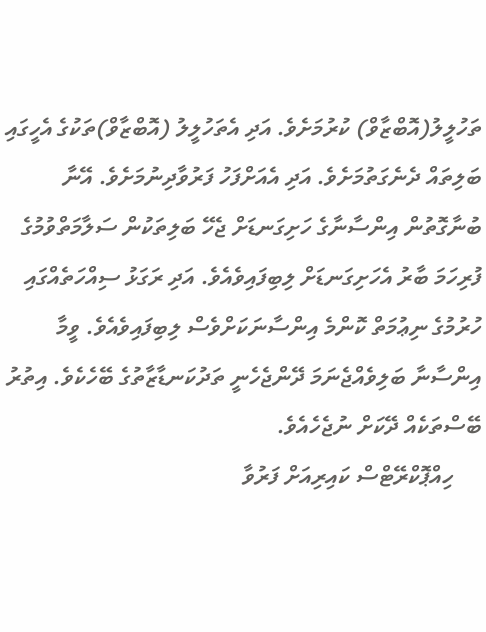ތަހުލީލު(އޮބްޒާވް) ކުރުމަށެވެ. އަދި އެތަހުލީލު (އޮބްޒާވް)ތަކުގެ އެހީގައި ބަލިތައް ދެނެގަތުމަށެވެ. އަދި އެއަށްފަހު ފަރުވާދިނުމަށެވެ. އޭނާ ބުނާގޮތުން އިންސާނާގެ ހަށިގަނޑަށް ޖެހޭ ބަލިތަކުން ސަލާމަތްވުމުގެ ފުރިހަމަ ބާރު އެހަށިގަނޑަށް ލިބިފައިވެއެވެ. އަދި ރަގަޅު ސިއްހަތެއްގައި ހުރުމުގެ ނިޢުމަތް ކޮންމެ އިންސާނަކަށްވެސް ލިބިފައިވެއެވެ. ވީމާ އިންސާނާ ބަލިވެއްޖެނަމަ ދޭންޖެހެނީ ތަދުކަނޑާޒާތުގެ ބޭހެކެވެ. އިތުރު ބޭސްތަކެއް ދޭކަށް ނުޖެހެއެވެ.
     ހިއްޕޮކްރޭޓްސް ކައިރިއަށް ފަރުވާ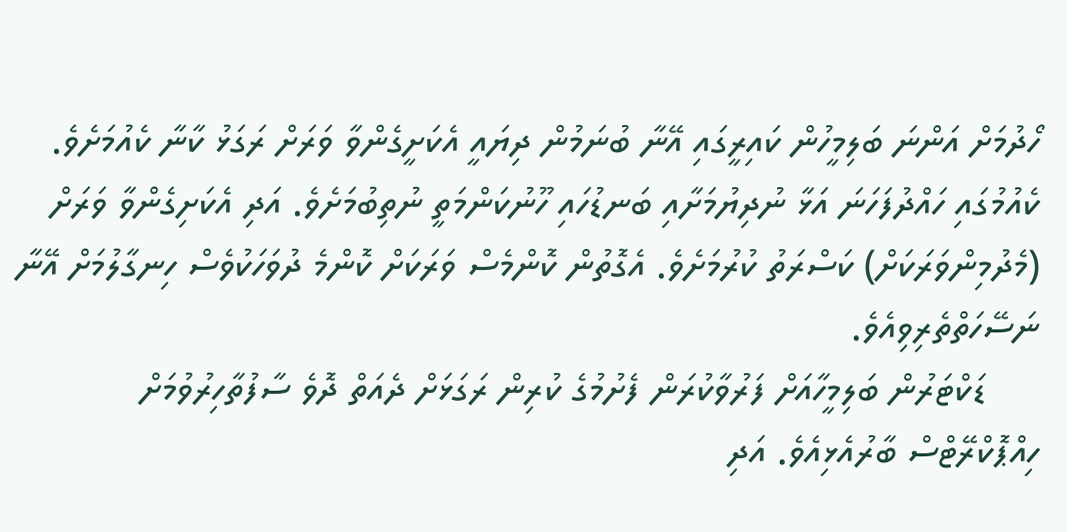ހޯދުމަށް އަންނަ ބަލިމީހުން ކައިރީގައި އޭނާ ބުނަމުން ދިޔައީ އެކަށީގެންވާ ވަރަށް ރަގަޅު ކާނާ ކެއުމަށެވެ. ކެއުމުގައި ހައްދުފަހަނަ އަޅާ ނުދިޔުމަށާއި ބަނޑުހައި ހޫނުކަންމަތީ ނުތިބުމަށެވެ. އަދި އެކަށިގެންވާ ވަރަށް (މެދުމިންވަރަކަށް) ކަސްރަތު ކުރުމަށެވެ. އެގޮތުން ކޮންމެސް ވަރަކަށް ކޮންމެ ދުވަހަކުވެސް ހިނގާލުމަށް އޭނާ ނަސޭހަތްތެރިވިއެވެ.
     ޑަކްޓަރުން ބަލިމީހާއަށް ފަރުވާކުރަން ފެށުމުގެ ކުރިން ރަގަޅަށް ދެއަތް ދޮވެ ސާފުތާހިރުވުމަށް ހިއްޕޮކްރޭޓްސް ބާރުއެޅިއެވެ. އަދި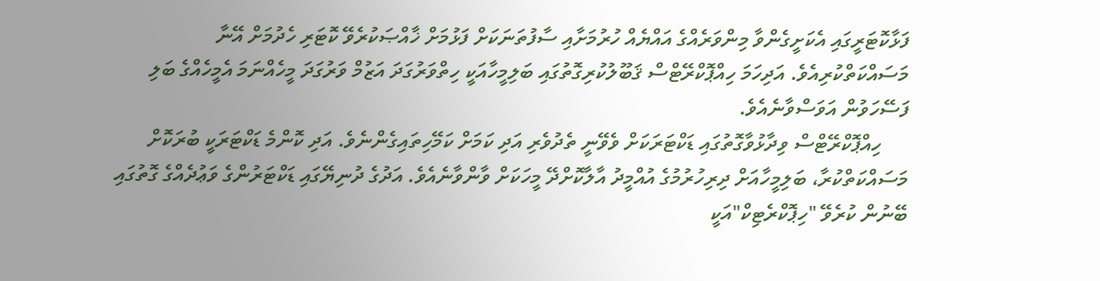ފަޅާކޮޓަރީގައި އެކަށީގެންވާ މިންވަރެއްގެ އައްޔެއް ހުރުމަށާއި ސާފުތަނަކަށް ފަޅުމަށް ޚާއްޞަކުރެވޭ ކޮޓަރި ހެދުމަށް އޭނާ މަސައްކަތްކުރިއެވެ. އަދިހަމަ ހިއްޕޮކްރޭޓްސް ޤަބޫލުކުރިގޮތުގައި ބަލިމީހާއަކީ ހިތްވަރުގަދަ އަޒުމް ވަރުގަދަ މީހެއްނަމަ އެމީހެއްގެ ބަލި ފަސޭހަވުން އަވަސްވާނެއެވެ.
     ހިއްޕޮކްރޭޓްސް ވިދާޅުވާގޮތުގައި ޑަކްޓަރަކަށް ވެވޭނީ ތެދުވެރި އަދި ކަމަށް ކަމޭހިތައިގެންނެވެ. އަދި ކޮންމެ ޑަކްޓަރަކީ ބުރަކޮށް މަސައްކަތްކުރާ، ބަލިމީހާއަށް ދިރިހުރުމުގެ އުއްމީދު އާލާކޮށްދޭ މީހަކަށް ވާންވާނެއެވެ. އަދުގެ ދުނިޔޭގައި ޑަކްޓަރުންގެ ވަޢުދެއްގެ ގޮތުގައި ބޭނުން ކުރެވޭ "ހިޕޮކްރެޓިކް"އަކީ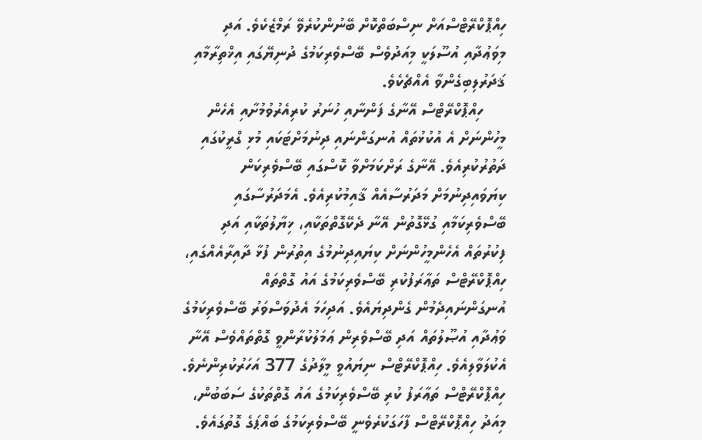ހިއްޕޮކްރޭޓްސްއަށް ނިސްބަތްކޮށް ބޭނުންކުރެވޭ ރަމްޒެކެވެ. އަދި މިވަޢުދާއި އުސޫލަކީ މިއަދުވެސް ބޭސްވެރިކަމުގެ ދުނިޔޭގައި އިޚްތިރާމާއި ޤަދަރުލިބިގެންވާ އެއްޗެކެވެ.
     ހިއްޕޮކްރޭޓްސް އޭނާގެ ފަންނާއި ހުނަރު ކުރިއެރުވުމުށާއި އެހެން މީހުންނަށް އެ އުކުޅުތައް އުނގަންނައި ދިނުމަށްޓަކައި މުޅި ގްރީކުގައި ދަތުރުކުރިއެވެ. އޭނާގެ ރަށްކަމަށްވާ ކޮސްގައި ބޭސްވެރިކަން ކިޔަވައިދިނުމަށް މަދަރުސާއެއް ޤާއިމުކުރިއެވެ. އެމަދަރުސާގައި ބޭސްވެރިކަމާއި ގުޅޭގޮތުން އޭނާ ދެކޭގޮތްތަކާއި، ޚިޔާލުތަކާއި އަދި ފިކުރުތައް އެހެންމީހުންނަށް ކިޔައިދިނުމުގެ އިތުރުން ފުޅާ ދާއިރާއެއްގައި، ހިއްޕޮކްރޭޓްސް ތަޢާރަފުކުރި ބޭސްވެރިކަމުގެ އައު ގޮތްތައް އުނގަންނައިދެމުން ގެންދިޔައެވެ. އަދިހަމަ އެދުވަސްވަރު ބޭސްވެރިކަމުގެ ވަޢުދާއި އުޞޫލުތައް އަދި ބޭސްވެރިން ޢަމަލުކުރާންވީ ގޮތްތައްވެސް އޭނާ އެކުލަވާލިއެވެ. ހިއްޕޮކްރޭޓްސް ނިޔައުވީ މީލާދުގެ 377 އަހަރުކުރިންނެވެ. ހިއްޕޮކްރޭޓްސް ތަޢާރަފު ކުރި ބޭސްވެރިކަމުގެ އައު ގޮތްތަކުގެ ސަބަބުން، މިއަދު ހިއްޕޮކްރޭޓްސް ފާހަގަކުރެވެނީ ބޭސްވެރިކަމުގެ ބައްޕަގެ ގޮތުގައެވެ.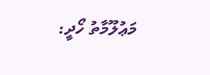މަޢުލޫމާތު ހޯދީ: